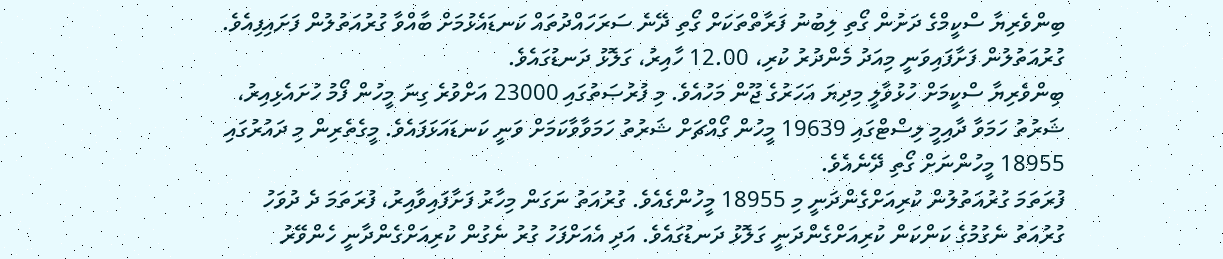ބިންވެރިޔާ ސްކީމްގެ ދަށުން ގޯތި ލިބުނު ފަރާތްތަކަށް ގޯތި ދޭނެ ސަރަހައްދުތައް ކަނޑައެޅުމަށް ބާއްވާ ގުރުއަތުލުން ފަށައިފިއެވެ.
ގުރުއަތުލުން ފަށާފައިވަނީ މިއަދު މެންދުރު ކުރި، 12.00 ހާއިރު، ގަލޮޅު ދަނޑުގައެވެ.
ބިންވެރިޔާ ސްކީމަށް ހުޅުވާލީ މިދިޔަ އަހަރުގެ ޖޫން މަހުއެވެ. މި ފުރުޞަތުގައި 23000 އަށްވުރެ ގިނަ މީހުން ފޯމު ހުށައެޅިއިރު، ޝަރުތު ހަމަވާ ދާއިމީ ލިސްޓްގައި 19639 މީހުން ގޯއްޗަށް ޝަރުތު ހަމަވާވާކަމަށް ވަނީ ކަނޑައަޅަފައެވެ. މީގެތެރިން މި ދައުރުގައި 18955 މީހުންނަށް ގޯތި ދޭނެއެވެ.
ފުރަތަމަ ގުރުއަތުލުން ކުރިއަށްގެންދަނީ މި 18955 މީހުންގެއެވެ. ގުރުއަތު ނަގަން މިހާރު ފަށާފައިވާއިރު، ފުރަތަމަ ދެ ދުވަހު ގުރުއަތު ނެގުމުގެ ކަންކަން ކުރިއަށްގެންދަނީ ގަލޮޅު ދަނޑުގައެވެ. އަދި އެއަށްފަހު ގުރު ނެގުން ކުރިއަށްގެންދާނީ ހެންވޭރު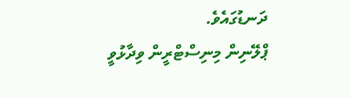ދަނޑުގައެވެ.
ޕްލޭނިން މިނިސްޓްރީން ވިދާޅުވީ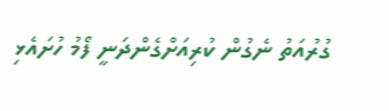ގުރުއަތު ނެގުން ކުރިއަށްގެންދަނީ ފޯމު ހުށައެޅި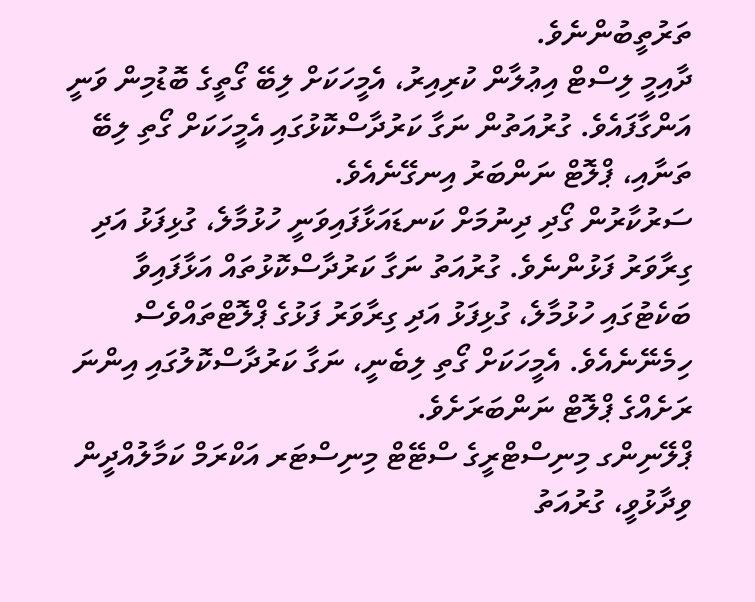ތަރުތީބުންނެވެ.
ދާއިމީ ލިސްޓް އިޢުލާން ކުރިއިރު، އެމީހަކަށް ލިބޭ ގޯތީގެ ބޮޑުމިން ވަނީ އަންގާފައެވެ. ގުރުއަތުން ނަގާ ކަރުދާސްކޮޅުގައި އެމީހަކަށް ގޯތި ލިބޭ ތަނާއި، ޕްލޮޓް ނަންބަރު އިނގޭނެއެވެ.
ސަރުކާރުން ގޯދި ދިނުމަށް ކަނޑައަޅާފައިވަނީ ހުޅުމާލެ، ގުޅިފަޅު އަދި ގިރާވަރު ފަޅުންނެވެ. ގުރުއަތު ނަގާ ކަރުދާސްކޮޅުތައް އަޅާފައިވާ ބަކެޓުގައި ހުޅުމާލެ، ގުޅިފަޅު އަދި ގިރާވަރު ފަޅުގެ ޕްލޮޓްތައްވެސް ހިމެނޭނެއެވެ. އެމީހަކަށް ގޯތި ލިބެނީ، ނަގާ ކަރުދާސްކޮލުގައި އިންނަ ރަށެއްގެ ޕްލޮޓް ނަންބަރަށެވެ.
ޕްލޭނިންގ މިނިސްޓްރީގެ ސްޓޭޓް މިނިސްޓަރ އަކްރަމް ކަމާލުއްދީން ވިދާޅުވީ، ގުރުއަތު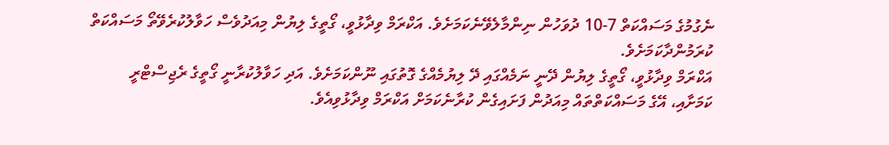ނެގުމުގެ މަސައްކަތް 7-10 ދުވަހުން ނިންމާލެވޭނެކަމަށެވެ. އަކްރަމް ވިދާޅުވީ، ގޯތީގެ ލިޔުން މިއަދުވެސް ހަވާލުކުރެވޭތޯ މަސައްކަތް ކުރަމުންދާކަމަށެވެ.
އަކްރަމް ވިދާޅުވީ، ގޯތީގެ ލިޔުން ދޭނީ ނަމެއްގައި ދޭ ލިޔުމެއްގެ ގޮތުގައި ނޫންކަމަށެވެ. އަދި ހަވާލުކުރާނީ ގޯތީގެ ރެޖިސްޓްރީ ކަމަށާއި، އޭގެ މަސައްކަތްތައް މިއަދުން ފަށައިގެން ކުރާނެކަމަށް އަކްރަމް ވިދާޅުވިއެވެ.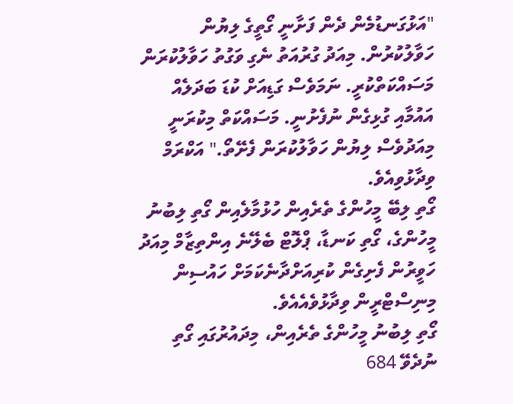"އަޅުގަނޑުމެން ދެން ފަށާނީ ގޯތީގެ ލިޔުން ހަވާލުކުރުން. މިއަދު ގުރުއަތު ނެގި ވަގުތު ހަވާލުކުރަން މަސައްކަތްކުރީ. ނަމަވެސް ގަޑިއަށް ކުޑަ ބަދަލެއް އައުމާއި ގުޅިގެން ނުފެށުނީ. މަސައްކަތް މިކުރަނީ މިއަދުވެސް ލިޔުން ހަވާލުކުރަން ފެށޭތޯ." އަކްރަމް ވިދާޅުވިއެވެ.
ގޯތި ލިބޭ މީހުންގެ ތެރެއިން ހުޅުމާލެއިން ގޯތި ލިބުނު މީހުންގެ، ގޯތި ކަނޑާ، ޕްލޮޓް ބެލޭނެ އިންތިޒާމް މިއަދު ހަވީރުން ފެށިގެން ކުރިއަށްދާނެކަމަށް ހައުސިން މިނިސްޓްރީން ވިދާޅުވެއެއެވެ.
ގޯތި ލިބުނު މީހުންގެ ތެރެއިން، މިދައުރުގައި ގޯތި ނުދެވޭ 684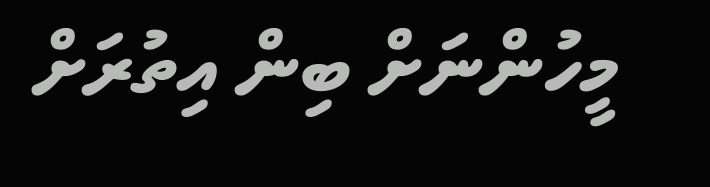މީހުންނަށް ބިން އިތުރަށް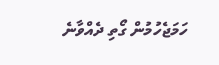ހަމަޖެހުމުން ގޯތި ދެއްވާނެ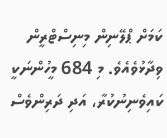ކަމަށް ޕްލޭނިން މިނިސްޓްރީން ވިދާޅުވެއެވެ. މި 684 މީހުންނަކީ ކައިވެނިނުކުރާ، އަދި ދަރިންވެސް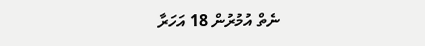ނެތް އުމުރުން 18 އަހަރާ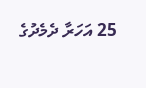25 އަހަރާ ދެމެދުގެ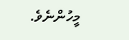މީހުންނެވެ.